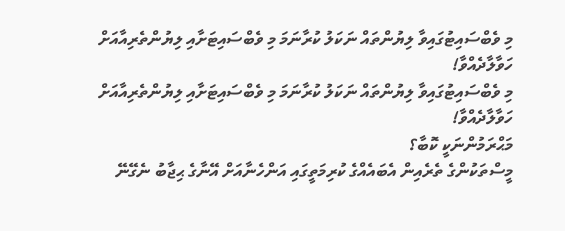މި ވެބްސައިޓުގައިވާ ލިޔުންތައް ނަކަލު ކުރާނަމަ މި ވެބްސައިޓަށާއި ލިޔުންތެރިއާއަށް ހަވާލާދެއްވާ!
މި ވެބްސައިޓުގައިވާ ލިޔުންތައް ނަކަލު ކުރާނަމަ މި ވެބްސައިޓަށާއި ލިޔުންތެރިއާއަށް ހަވާލާދެއްވާ!
މަޙްރަމުންނަކީ ކޮބާ؟
މީސްތަކުންގެ ތެރެއިން އެބައެއްގެ ކުރިމަތީގައި އަންހެނާއަށް އޭނާގެ ޙިޖާބު ނެގޭނޭ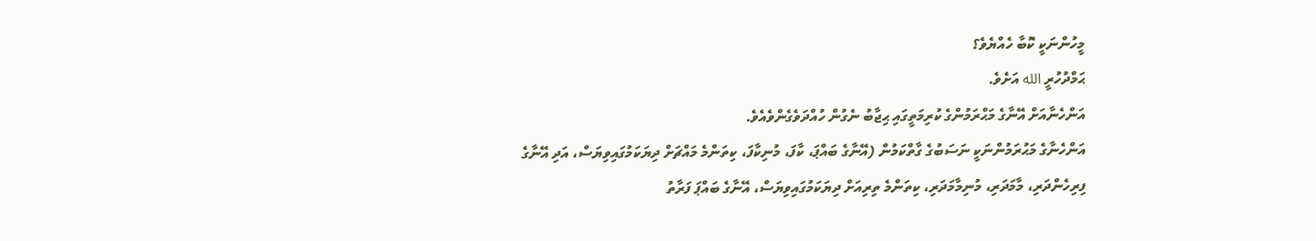މީހުންނަކީ ކޮބާ ހެއްޔެވެ؟
ޙަމްދުހުރީ الله އަށެވެ.
އަންހެނާއަށް އޭނާގެ މަޙްރަމުންގެ ކުރިމަތީގައި ޙިޖާބު ނެގުން ހުއްދަވެގެންވެއެވެ.
އަންހެނާގެ މަޙުރަމުންނަކީ ނަސަބުގެ ގާތްކަމުން (އޭނާގެ ބައްޕަ، ކާފަ، މުނިކާފަ، ކިތަންމެ މައްޗަށް ދިޔަކަމުގައިވިޔަސް، އަދި އޭނާގެ ފިރިހެންދަރި، މާމަދަރި، މުނިމާމަދަރި، ކިތަންމެ ތިރިއަށް ދިޔަކަމުގައިވިޔަސް، އޭނާގެ ބައްޕަ ފަރާތު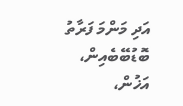އަދި މަންމަ ފަރާތު ބޮޑުބޭބެއިން، އަޚުން،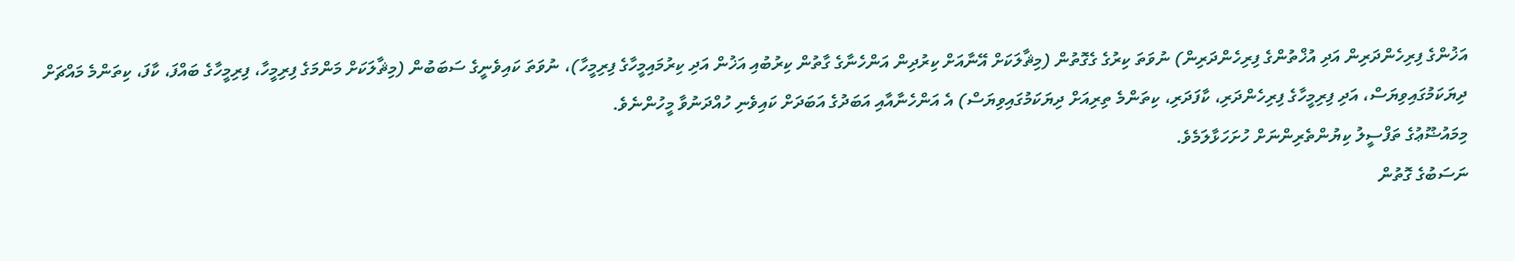އަޚުންގެ ފިރިހެންދަރިން އަދި އުޚްތުންގެ ފިރިހެންދަރިން) ނުވަތަ ކިރުގެ ގެގޮތުން (މިޘާލަކަށް އޭނާއަށް ކިރުދިން އަންހެނާގެ ގާތުން ކިރުބުއި އަޚުން އަދި ކިރުމައިމީހާގެ ފިރިމީހާ)، ނުވަތަ ކައިވެނީގެ ސަބަބުން (މިޘާލަކަށް މަންމަގެ ފިރިމީހާ، ފިރިމީހާގެ ބައްފަ، ކާފަ، ކިތަންމެ މައްޗަށް ދިޔަކަމުގައިވިޔަސް، އަދި ފިރިމީހާގެ ފިރިހެންދަރި، ކާފަދަރި، ކިތަންމެ ތިރިއަށް ދިޔަކަމުގައިވިޔަސް) އެ އަންހެނާއާއި އަބަދުގެ އަބަދަށް ކައިވެނި ހުއްދަނުވާ މީހުންނެވެ.
މިމައުޟޫޢުގެ ތަފްސީލު ކިޔުންތެރިންނަށް ހުށަހަޅާލަމެވެ.
ނަސަބުގެ ގޮތުން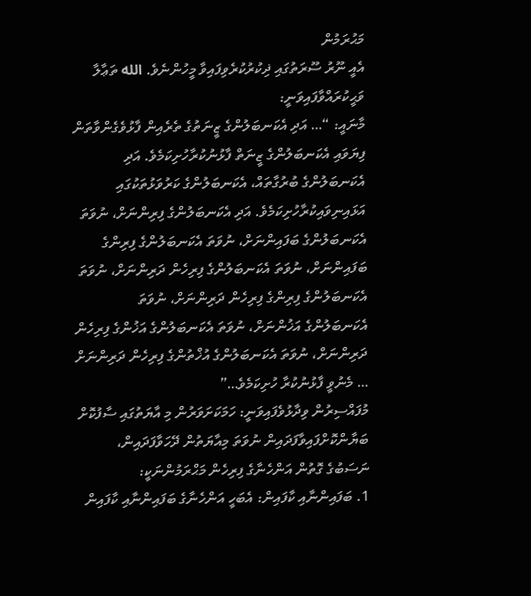މަޙުރަމުން
އެއީ ނޫރު ސޫރަތުގައި ޛިކުރުކުރެވިފައިވާ މީހުންނެވެ. الله ތަޢާލާ ވަޙީކުރައްވާފައިވަނީ:
މާނައީ: “… އަދި އެކަނބަލުންގެ ޒީނަތުގެ ތެރެއިން ފާޅުވެގެންވާތަން ފިޔަވައި އެކަނބަލުންގެ ޒީނަތް ފާޅުނުކުރާހުށިކަމެވެ. އަދި އެކަނބަލުންގެ ބުރުގާތައް، އެކަނބަލުންގެ ކަރުވަޅުތަކުގައި އަޅައިނިވައިކުރާހުށިކަމެވެ. އަދި އެކަނބަލުންގެ ފިރިންނަށް، ނުވަތަ އެކަނބަލުންގެ ބަފައިންނަށް، ނުވަތަ އެކަނބަލުންގެ ފިރިންގެ ބަފައިންނަށް، ނުވަތަ އެކަނބަލުންގެ ފިރިހެން ދަރިންނަށް، ނުވަތަ އެކަނބަލުންގެ ފިރިންގެ ފިރިހެން ދަރިންނަށް، ނުވަތަ އެކަނބަލުންގެ އަޚުންނަށް، ނުވަތަ އެކަނބަލުންގެ އަޚުންގެ ފިރިހެން ދަރިންނަށް، ނުވަތަ އެކަނބަލުންގެ އުޚްތުންގެ ފިރިހެން ދަރިންނަށް … މެނުވީ ފާޅުނުކުރާ ހުށިކަމެވެ…”
މުފައްސިރުން ވިދާޅުވެފައިވަނީ: ހަމަކަށަވަރުން މި އާޔަތުގައި ސާފުކޮށް ބަޔާންކޮށްފައިވާފަދައިން ނުވަތަ މިއާޔަތުން ދޭހަވާފަދައިން، ނަސަބުގެ ގޮތުން އަންހެނާގެ ފިރިހެން މަޙްރަމުންނަކީ:
1. ބަފައިންނާއި ކާފައިން: އެބަހީ އަންހެނާގެ ބަފައިންނާއި ކާފައިން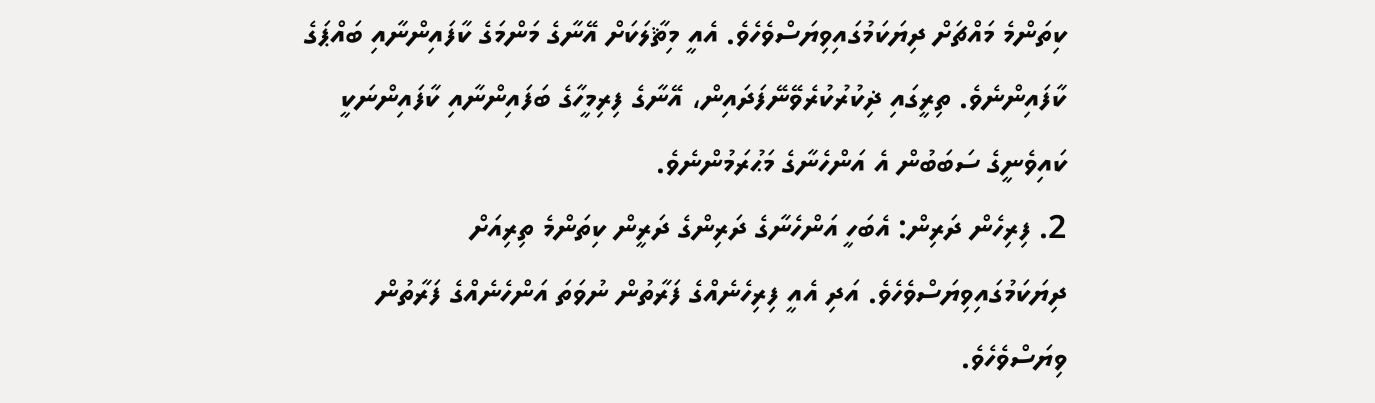ކިތަންމެ މައްޗަށް ދިޔަކަމުގައިވިޔަސްވެހެވެ. އެއީ މިޘާލަކަށް އޭނާގެ މަންމަގެ ކާފައިންނާއި ބައްޕަގެ ކާފައިންނެވެ. ތިރީގައި ޛިކުރުކުރެވޭނޭފަދައިން، އޭނާގެ ފިރިމީހާގެ ބަފައިންނާއި ކާފައިންނަކީ ކައިވެނީގެ ސަބަބުން އެ އަންހެނާގެ މަޙުރަމުންނެވެ.
2. ފިރިހެން ދަރިން: އެބަހީ އަންހެނާގެ ދަރިންގެ ދަރީން ކިތަންމެ ތިރިއަށް ދިޔަކަމުގައިވިޔަސްވެހެވެ. އަދި އެއީ ފިރިހެނެއްގެ ފަރާތުން ނުވަތަ އަންހެނެއްގެ ފަރާތުން ވިޔަސްވެހެވެ.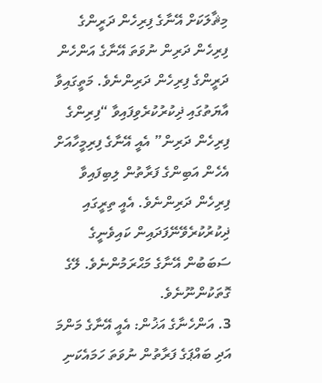މިޘާލަކަށް އޭނާގެ ފިރިހެން ދަރީންގެ ފިރިހެން ދަރިން ނުވަތަ އޭނާގެ އަންހެން ދަރީންގެ ފިރިހެން ދަރިންނެވެ. މަތީގައިވާ އާޔަތުގައި ޛިކުރުކުރެވިފައިވާ “ފިރިންގެ ފިރިހެން ދަރިން” އެއީ އޭނާގެ ފިރިމީހާއަށް އެހެން އަބިންގެ ފަރާތުން ލިބިފައިވާ ފިރިހެން ދަރިންނެވެ. އެއީ ތިރީގައި ޛިކުރުކުރެވޭނޭފަދައިން ކައިވެނީގެ ސަބަބުން އޭނާގެ މަޙްރަމުންނެވެ. ލޭގެ ގޮތަކުންނޫނެވެ.
3. އަންހެނާގެ އަޚުން: އެއީ އޭނާގެ މަންމަ އަދި ބައްޕަގެ ފަރާތުން ނުވަތަ ހަމައެކަނި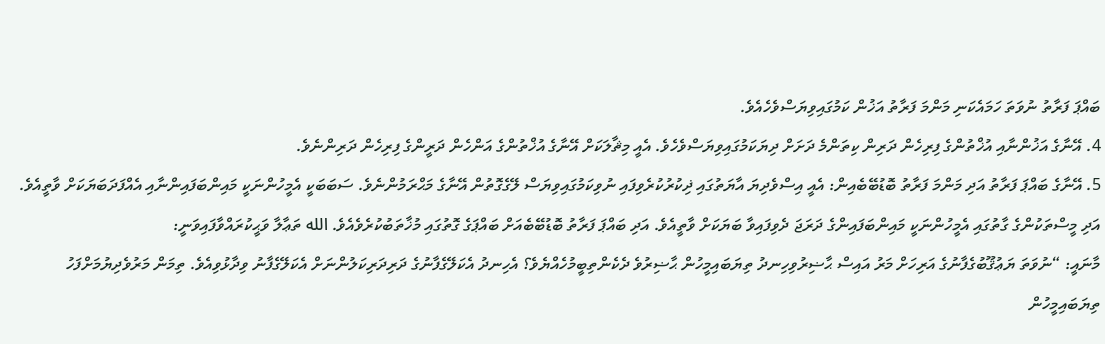ބައްޕަ ފަރާތު ނުވަތަ ހަމައެކަނި މަންމަ ފަރާތު އަޚުން ކަމުގައިވިޔަސްވެހެއެވެ.
4. އޭނާގެ އަޚުންނާއި އުޚްތުންގެ ފިރިހެން ދަރިން ކިތަންމެ ދަށަށް ދިޔަކަމުގައިވިޔަސްވެހެވެ. އެއީ މިޘާލަކަށް އޭނާގެ އުޚްތުންގެ އަންހެން ދަރީންގެ ފިރިހެން ދަރިންނެވެ.
5. އޭނާގެ ބައްޕަ ފަރާތު އަދި މަންމަ ފަރާތު ބޮޑުބޭބެއިން: އެއީ އިސްވެދިޔަ އާޔަތުގައި ޛިކުރުކުރެވިފައި ނުވިކަމުގައިވިޔަސް ލޭގެގޮތުން އޭނާގެ މަޙްރަމުންނެވެ. ސަބަބަކީ އެމީހުންނަކީ މައިންބަފައިންނާއި އެއްފަދަބަޔަކަށް ވާތީއެވެ. އަދި މީސްތަކުންގެ ގާތުގައި އެމީހުންނަކީ މައިންބަފައިންގެ ދަރަޖަ ދެވިފައިވާ ބަޔަކަށް ވާތީއެވެ. އަދި ބައްޕަ ފަރާތު ބޮޑުބޭބެއަށް ބައްޕަގެ ގޮތުގައި މުޚާތަބުކުރެވެއެވެ. الله ތަޢާލާ ވަޙީކުރައްވާފައިވަނީ:
މާނައީ: “ނުވަތަ ޔަޢުޤޫބުގެފާނުގެ އަރިހަށް މަރު އައިސް ޙާޟިރުވިހިނދު ތިޔަބައިމީހުން ޙާޟިރުވެ ދެކެންތިބީމުހެއްޔެވެ؟ އެހިނދު އެކަލޭގެފާނުގެ ދަރިދަރިކަލުންނަށް އެކަލޭގެފާނު ވިދާޅުވިއެވެ. ތިމަން މަރުވެދިޔުމަށްފަހު ތިޔަބައިމީހުން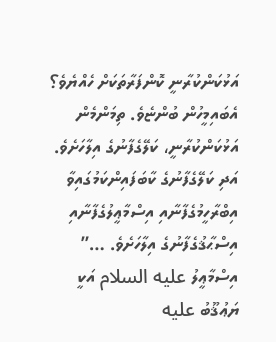އަޅުކަންކުރާނީ ކޮންފަރާތަކަށް ހެއްޔެވެ؟ އެބައިމީހުން ބުންޏެވެ. ތިމަންމެން އަޅުކަންކުރާނީ، ކަލޭގެފާނުގެ އިލާހަށެވެ. އަދި ކަލޭގެފާނުގެ ކާބަފައިންކަމުގައިވާ އިބްރާހީމުގެފާނާއި އިސްމާޢީލުގެފާނާއި އިސްޙާޤުގެފާނުގެ އިލާހަށެވެ. …”
އިސްމާޢީލު عليه السلام އަކީ ޔަޢުޤޫބު عليه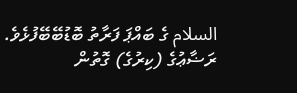السلام ގެ ބައްޕަ ފަރާތު ބޮޑުބޭބޭފުޅެވެ.
ރަޟާޢުގެ (ކިރުގެ) ގޮތުން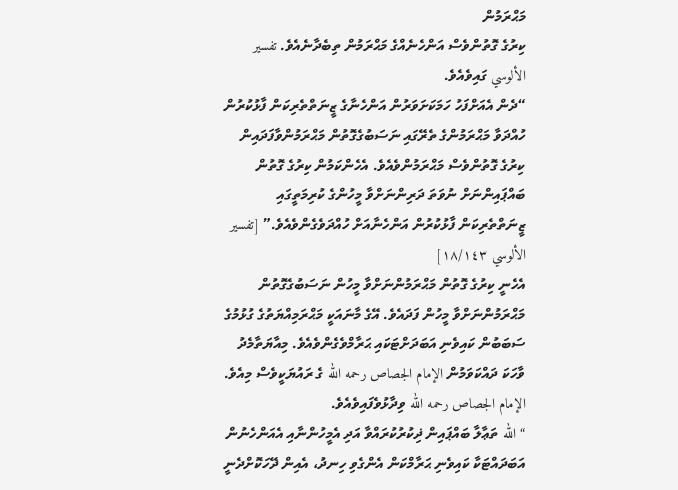މަޙްރަމުން
ކިރުގެ ގޮތުންވެސް އަންހެނެއްގެ މަޙްރަމުން ތިބެދާނެއެވެ. تفسير الألوسي ގައިވެއެވެ.
“ދެން އެއަށްފަހު ހަމަކަށަވަރުން އަންހެނާގެ ޒީނަތްތެރިކަން ފާޅުކުރުން ހުއްދަވާ މަޙްރަމުންގެ ތެރޭގައި ނަސަބުގެގޮތުން މަޙްރަމުންވާފަދައިން ކިރުގެ ގޮތުންވެސް މަޙްރަމުންވެއެވެ. އެހެންކަމުން ކިރުގެ ގޮތުން ބައްޕައިންނަށް ނުވަތަ ދަރިންނަށްވާ މީހުންގެ ކުރިމަތީގައި ޒީނަތްތެރިކަން ފާޅުކުރުން އަންހެނާއަށް ހުއްދަވެގެންވެއެވެ.” [تفسير الألوسي ١٨/١٤٣]
އެހެނީ ކިރުގެ ގޮތުން މަޙްރަމުންނަށްވާ މީހުން ނަސަބުގެގޮތުން މަޙްރަމުންނަށްވާ މީހުން ފަދައެވެ. އޭގެ މާނައަކީ މަޙްރަމިއްޔަތުގެ ގުޅުމުގެ ސަބަބުން ކައިވެނި އަބަދަށްޓަކައި ޙަރާމްވެގެންވެއެވެ. މިއާޔަތާމެދު ވާހަކަ ދައްކަވަމުން الإمام الجصاص رحمه الله ގެ ރައުޔަކީވެސް މިއެވެ. الإمام الجصاص رحمه الله ވިދާޅުވެފައިވެއެވެ.
“الله ތަޢާލާ ބައްޕައިން ޛިކުރުކުރައްވާ އަދި އެމީހުންނާއި އެއަންހެނުން އަބަދައްޓަކާ ކައިވެނި ޙަރާމްކަން އެންގެވި ހިނދު، އެއިން ދޭހަކޮށްދެނީ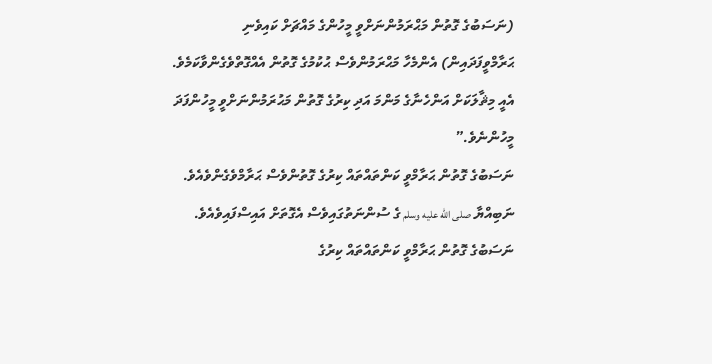(ނަސަބުގެ ގޮތުން މަޙްރަމުންނަށްވީ މީހުންގެ މައްޗަށް ކައިވެނި ޙަރާމްވީފަދައިން) އެންމެހާ މަޙްރަމުންވެސް ޙުކުމުގެ ގޮތުން އެއްގޮތްވެގެންވާކަމެވެ. އެއީ މިޘާލަކަށް އަންހެނާގެ މަންމަ އަދި ކިރުގެ ގޮތުން މަޙުރަމުންނަށްވީ މީހުންފަދަ މީހުންނެވެ.”
ނަސަބުގެ ގޮތުން ޙަރާމްވީ ކަންތައްތައް ކިރުގެ ގޮތުންވެސް ޙަރާމްވެގެންވެއެވެ.
ނަބިއްޔާ صلى الله عليه وسلم ގެ ސުންނަތުގައިވެސް އެގޮތަށް އައިސްފައިވެއެވެ.
ނަސަބުގެ ގޮތުން ޙަރާމްވީ ކަންތައްތައް ކިރުގެ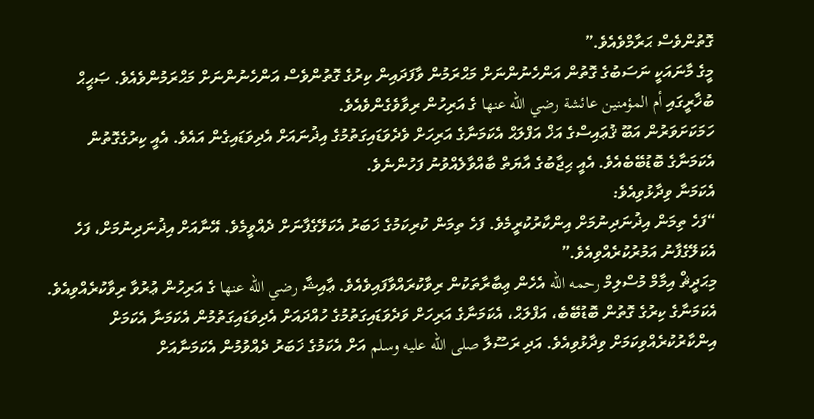ގޮތުންވެސް ޙަރާމްވެއެވެ.”
މީގެ މާނައަކީ ނަސަބުގެ ގޮތުން އަންހެނުންނަށް މަޙްރަމުން ވާފަދައިން ކިރުގެ ގޮތުންވެސް އަންހެނުންނަށް މަޙްރަމުންވެއެވެ. ޞަޙީޙް ބުޚާރީގައި أم المؤمنين عائشة رضي الله عنها ގެ އަރިހުން ރިވާވެގެންވެއެވެ.
ހަމަކަށަވަރުން އަބޫ ޤުޢައިސްގެ އަޚް އަފްލަޙް އެކަމަނާގެ އަރިހަށް ވެދެވަޑައިގަތުމުގެ އިޛުނައަށް އެދިވަޑައިގެން އައެވެ. އެއީ ކިރުގެގޮތުން އެކަމަނާގެ ބޮޑުބޭބެއެވެ. އެއީ ޙިޖާބުގެ އާޔަތް ބާއްވާލެއްވުނު ފަހުންނެވެ.
އެކަމަނާ ވިދާޅުވިއެވެ:
“ފަހެ ތިމަން އިޛުނަދިނުމަށް އިންކާރުކުރީމެވެ. ފަހެ ތިމަން ކުރިކަމުގެ ޚަބަރު އެކަލޭގެފާނަށް ދެއްވީމެވެ. އޭނާއަށް އިޛުނަދިނުމަށް، ފަހެ އެކަލޭގެފާނު އަމުރުކުރެއްވިއެވެ.”
މިޙަދީޘް އިމާމް މުސްލިމް رحمه الله އެހެން ޢިބާރާތަކުން ރިވާކުރައްވާފައިވެއެވެ. ޢާއިޝާ رضي الله عنها ގެ އަރިހުން ޢުރުވާ ރިވާކުރެއްވިއެވެ. އެކަމަނާގެ ކިރުގެ ގޮތުން ބޮޑުބޭބެ، އަފްލަޙް، އެކަމަނާގެ އަރިހަށް ވަދެވަޑައިގަތުމުގެ ހުއްދައަށް އެދިވަޑައިގަތުމުން އެކަމަނާ އެކަމަށް އިންކާރުކުރެއްވިކަމަށް ވިދާޅުވިއެވެ. އަދި ރަސޫލާ صلى الله عليه وسلم އަށް އެކަމުގެ ޚަބަރު ދެއްވުމުން އެކަމަނާއަށް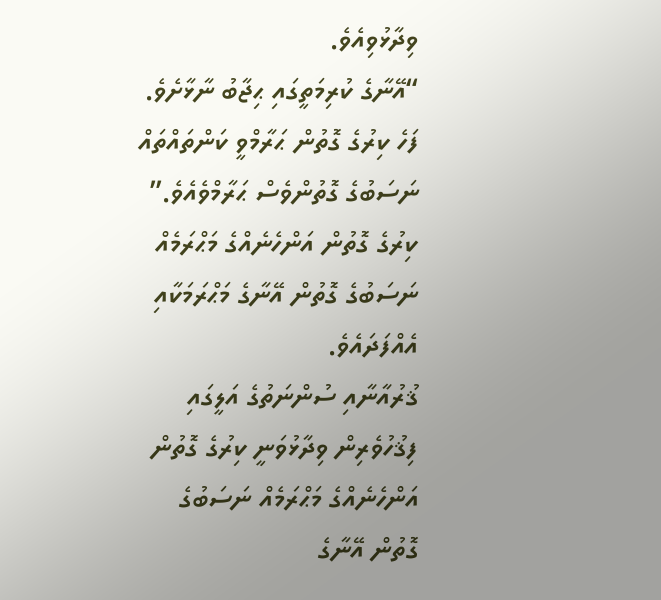ވިދާޅުވިއެވެ.
“އޭނާގެ ކުރިމަތީގައި ޙިޖާބު ނާޅާށެވެ. ފަހެ ކިރުގެ ގޮތުން ޙަރާމްވީ ކަންތައްތައް ނަސަބުގެ ގޮތުންވެސް ޙަރާމްވެއެވެ.”
ކިރުގެ ގޮތުން އަންހެނެއްގެ މަޙްރަމެއް ނަސަބުގެ ގޮތުން އޭނާގެ މަޙްރަމަކާއި އެއްފަދައެވެ.
ޤުރުއާނާއި ސުންނަތުގެ އަލީގައި ފިޤުހުވެރިން ވިދާޅުވަނީ ކިރުގެ ގޮތުން އަންހެނެއްގެ މަޙްރަމެއް ނަސަބުގެ ގޮތުން އޭނާގެ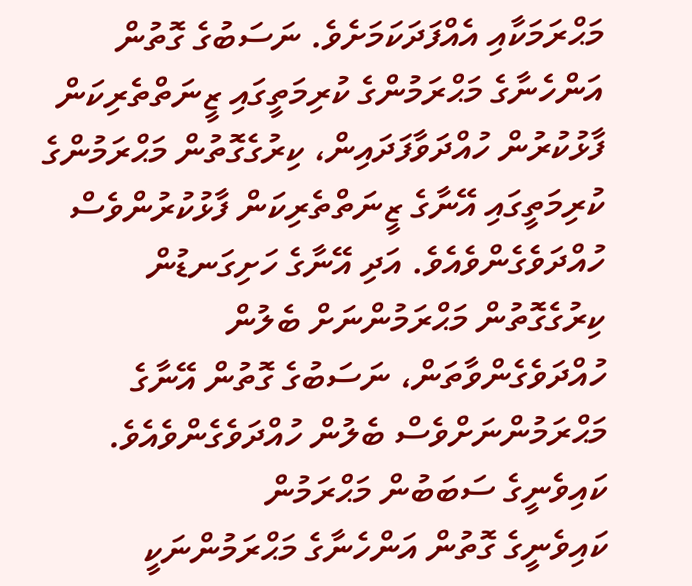މަޙްރަމަކާއި އެއްފަދަކަމަށެވެ. ނަސަބުގެ ގޮތުން އަންހެނާގެ މަޙްރަމުންގެ ކުރިމަތީގައި ޒީނަތްތެރިކަން ފާޅުކުރުން ހުއްދަވާފަދައިން، ކިރުގެގޮތުން މަޙްރަމުންގެ ކުރިމަތީގައި އޭނާގެ ޒީނަތްތެރިކަން ފާޅުކުރުންވެސް ހުއްދަވެގެންވެއެވެ. އަދި އޭނާގެ ހަށިގަނޑުން ކިރުގެގޮތުން މަޙްރަމުންނަށް ބެލުން ހުއްދަވެގެންވާތަން، ނަސަބުގެ ގޮތުން އޭނާގެ މަޙްރަމުންނަށްވެސް ބެލުން ހުއްދަވެގެންވެއެވެ.
ކައިވެނީގެ ސަބަބުން މަޙްރަމުން
ކައިވެނީގެ ގޮތުން އަންހެނާގެ މަޙްރަމުންނަކީ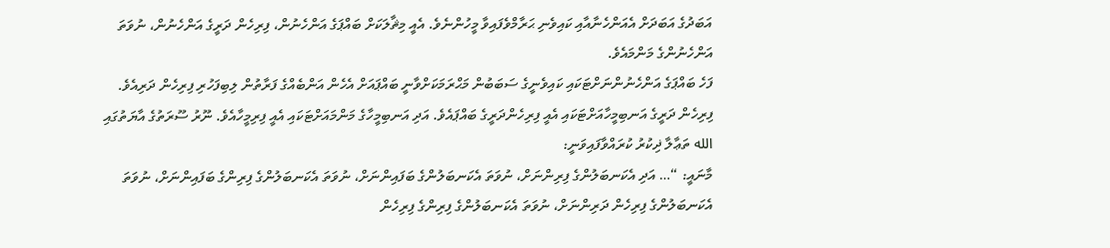އަބަދުގެ އަބަދަށް އެއަންހެނާއާއި ކައިވެނި ޙަރާމްވެފައިވާ މީހުންނެވެ. އެއީ މިޘާލަކަށް ބައްޕަގެ އަންހެނުން، ފިރިހެން ދަރީގެ އަންހެނުން، ނުވަތަ އަންހެނުންގެ މަންމައެވެ.
ފަހެ ބައްޕަގެ އަންހެނުންނަށްޓަކައި ކައިވެނީގެ ސަބަބުން މަޙްރަމަކަށްވާނީ ބައްޕައަށް އެހެން އަންބެއްގެ ފަރާތުން ލިބިފަހުރި ފިރިހެން ދަރިއެވެ. ފިރިހެން ދަރީގެ އަނބިމީހާއަށްޓަކައި އެއީ ފިރިހެންދަރީގެ ބައްޕައެވެ. އަދި އަނބިމީހާގެ މަންމައަށްޓަކައި އެއީ ފިރިމީހާއެވެ. ނޫރު ސޫރަތުގެ އާޔަތުގައި الله ތަޢާލާ ޛިކުރު ކުރައްވާފައިވަނީ:
މާނައީ: “… އަދި އެކަނބަލުންގެ ފިރިންނަށް، ނުވަތަ އެކަނބަލުންގެ ބަފައިންނަށް، ނުވަތަ އެކަނބަލުންގެ ފިރިންގެ ބަފައިންނަށް، ނުވަތަ އެކަނބަލުންގެ ފިރިހެން ދަރިންނަށް، ނުވަތަ އެކަނބަލުންގެ ފިރިންގެ ފިރިހެން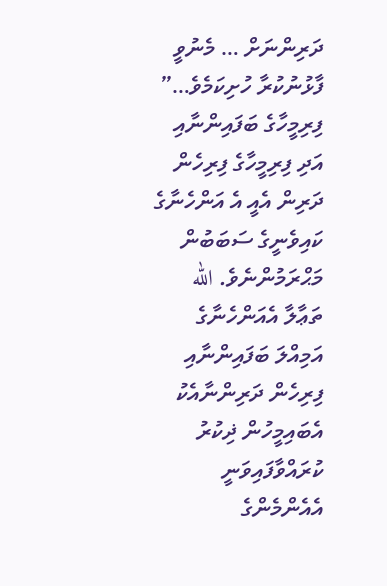ދަރިންނަށް … މެނުވީ ފާޅުނުކުރާ ހުށިކަމެވެ…”
ފިރިމީހާގެ ބަފައިންނާއި އަދި ފިރިމީހާގެ ފިރިހެން ދަރިން އެއީ އެ އަންހެނާގެ ކައިވެނީގެ ސަބަބުން މަޙްރަމުންނެވެ. الله ތަޢާލާ އެއަންހެނާގެ އަމިއްލަ ބަފައިންނާއި ފިރިހެން ދަރިންނާއެކު އެބައިމީހުން ޛިކުރު ކުރައްވާފައިވަނީ އެއެންމެންގެ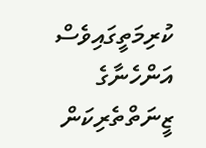ކުރިމަތީގައިވެސް އަންހެނާގެ ޒީނަތްތެރިކަން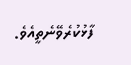ފާޅުކުރެވޭނެތީއެވެ.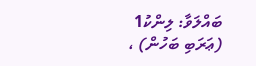ބައްލަވާ: ލިންކު1 (ޢަރަބި ބަހުން) ،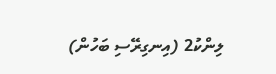ލިންކު2 (އިނގިރޭސި ބަހުން)